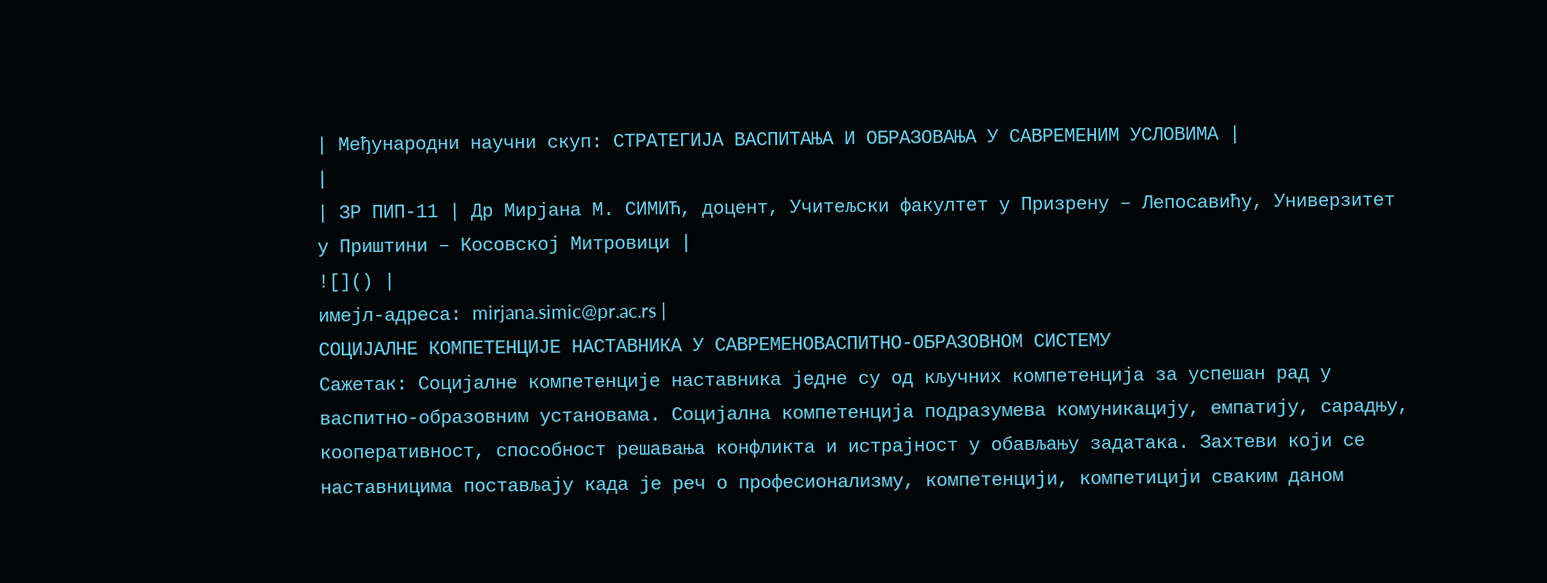| Међународни научни скуп: СТРАТЕГИЈА ВАСПИТАЊА И ОБРАЗОВАЊА У САВРЕМЕНИМ УСЛОВИМА |
|
| ЗР ПИП-11 | Др Мирјана М. СИМИЋ, доцент, Учитељски факултет у Призрену – Лепосавићу, Универзитет у Приштини – Косовској Митровици |
![]() |
имејл-адреса: mirjana.simic@pr.ac.rs |
СОЦИЈАЛНЕ КОМПЕТЕНЦИЈE НАСТАВНИКА У САВРЕМЕНОВАСПИТНО-ОБРАЗОВНОМ СИСТЕМУ
Сажетак: Социјалне компетенције наставника једне су од кључних компетенција за успешан рад у васпитно-образовним установама. Социјална компетенција подразумева комуникацију, емпатију, сарадњу, кооперативност, способност решавања конфликта и истрајност у обављању задатака. Захтеви који се наставницима постављају када је реч о професионализму, компетенцији, компетицији сваким даном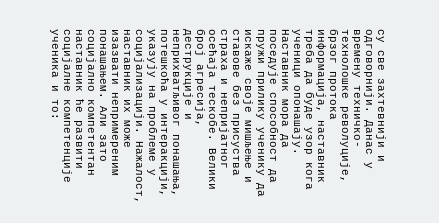су све захтевнији и одговорнији. Данас у времену техничко-технолошке револуције, брзог протока информација, наставник треба да буде узор кога ученици опонашају. Наставник мора да поседује способност да пружи прилику ученику да искаже своје мишљење и ставове без присуства страха и непријатног осећаја тескобе. Велики број агресија, деструкције и неприхватљивог понашања, потешкоћа у интеракцији, указују на проблеме у социјализацији. Нажалост, наставник их може изазвати непримереним понашањем. Али зато социјално компетентан наставник ће развити социјалне компетенције ученика и то: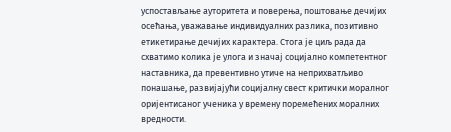успостављање ауторитета и поверења, поштовање дечијих осећања, уважавање индивидуалних разлика, позитивно етикетирање дечијих карактера. Стога је циљ рада да схватимо колика је улога и значај социјално компетентног наставника, да превентивно утиче на неприхватљиво понашање, развијајући социјалну свест критички моралног оријентисаног ученика у времену поремећених моралних вредности.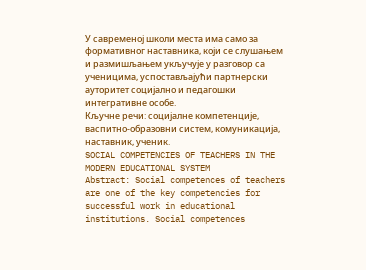У савременој школи места има само за формативног наставника, који се слушањем и размишљањем укључује у разговор са ученицима, успостављајући партнерски ауторитет социјално и педагошки интегративне особе.
Кључне речи: социјалне компетенције, васпитно-образовни систем, комуникација, наставник, ученик.
SOCIAL COMPETENCIES OF TEACHERS IN THE MODERN EDUCATIONAL SYSTEM
Abstract: Social competences of teachers are one of the key competencies for successful work in educational institutions. Social competences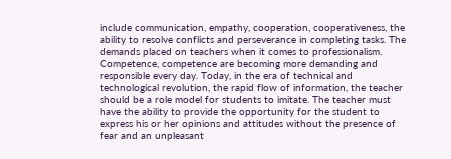include communication, empathy, cooperation, cooperativeness, the ability to resolve conflicts and perseverance in completing tasks. The demands placed on teachers when it comes to professionalism. Competence, competence are becoming more demanding and responsible every day. Today, in the era of technical and technological revolution, the rapid flow of information, the teacher should be a role model for students to imitate. The teacher must have the ability to provide the opportunity for the student to express his or her opinions and attitudes without the presence of fear and an unpleasant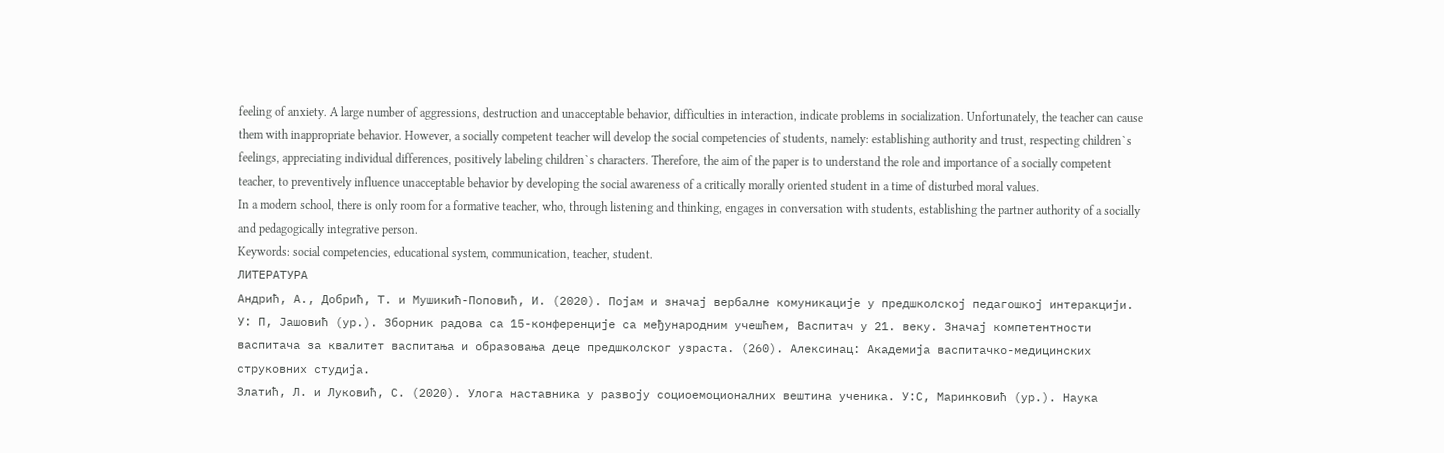feeling of anxiety. A large number of aggressions, destruction and unacceptable behavior, difficulties in interaction, indicate problems in socialization. Unfortunately, the teacher can cause them with inappropriate behavior. However, a socially competent teacher will develop the social competencies of students, namely: establishing authority and trust, respecting children`s feelings, appreciating individual differences, positively labeling children`s characters. Therefore, the aim of the paper is to understand the role and importance of a socially competent teacher, to preventively influence unacceptable behavior by developing the social awareness of a critically morally oriented student in a time of disturbed moral values.
In a modern school, there is only room for a formative teacher, who, through listening and thinking, engages in conversation with students, establishing the partner authority of a socially and pedagogically integrative person.
Keywords: social competencies, educational system, communication, teacher, student.
ЛИТЕРАТУРА
Андрић, А., Добрић, Т. и Мушикић-Поповић, И. (2020). Појам и значај вербалне комуникације у предшколској педагошкој интеракцији. У: П, Јашовић (ур.). Зборник радова са 15-конференције са међународним учешћем, Васпитач у 21. веку. Значај компетентности васпитача за квалитет васпитања и образовања деце предшколског узраста. (260). Алексинац: Академија васпитачко-медицинских струковних студија.
Златић, Л. и Луковић, С. (2020). Улога наставника у развоју социоемоционалних вештина ученика. У:С, Маринковић (ур.). Наука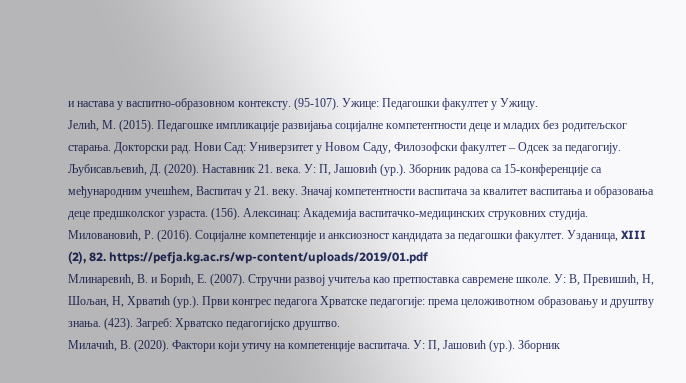и настава у васпитно-образовном контексту. (95-107). Ужице: Педагошки факултет у Ужицу.
Јелић, М. (2015). Педагошке импликације развијања социјалне компетентности деце и младих без родитељског старања. Докторски рад. Нови Сад: Универзитет у Новом Саду, Филозофски факултет – Одсек за педагогију.
Љубисављевић, Д. (2020). Наставник 21. века. У: П, Јашовић (ур.). Зборник радова са 15-конференције са међународним учешћем, Васпитач у 21. веку. Значај компетентности васпитача за квалитет васпитања и образовања деце предшколског узраста. (156). Алексинац: Академија васпитачко-медицинских струковних студија.
Миловановић, Р. (2016). Социјалне компетенције и анксиозност кандидата за педагошки факултет. Узданица, XIII (2), 82. https://pefja.kg.ac.rs/wp-content/uploads/2019/01.pdf
Млинаревић, В. и Борић, Е. (2007). Стручни развој учитеља као претпоставка савремене школе. У: В, Превишић, Н, Шољан, Н, Хрватић (ур.). Први конгрес педагога Хрватске педагогије: према целоживотном образовању и друштву знања. (423). Загреб: Хрватско педагогијско друштво.
Милачић, В. (2020). Фактори који утичу на компетенције васпитача. У: П, Јашовић (ур.). Зборник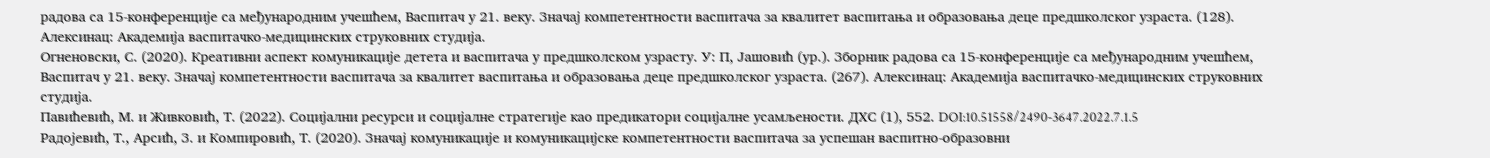радова са 15-конференције са међународним учешћем, Васпитач у 21. веку. Значај компетентности васпитача за квалитет васпитања и образовања деце предшколског узраста. (128). Алексинац: Академија васпитачко-медицинских струковних студија.
Огненовски, С. (2020). Креативни аспект комуникације детета и васпитача у предшколском узрасту. У: П, Јашовић (ур.). Зборник радова са 15-конференције са међународним учешћем, Васпитач у 21. веку. Значај компетентности васпитача за квалитет васпитања и образовања деце предшколског узраста. (267). Алексинац: Академија васпитачко-медицинских струковних студија.
Павићевић, М. и Живковић, Т. (2022). Социјални ресурси и социјалне стратегије као предикатори социјалне усамљености. ДХС (1), 552. DOI:10.51558/2490-3647.2022.7.1.5
Радојевић, Т., Арсић, З. и Компировић, Т. (2020). Значај комуникације и комуникацијске компетентности васпитача за успешан васпитно-образовни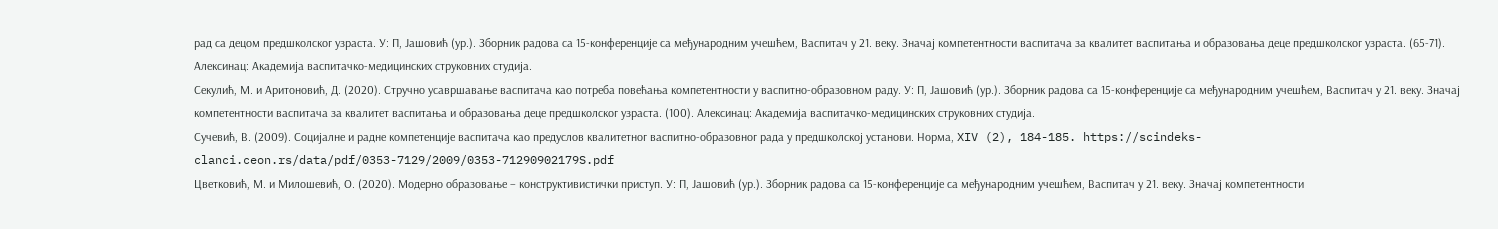рад са децом предшколског узраста. У: П, Јашовић (ур.). Зборник радова са 15-конференције са међународним учешћем, Васпитач у 21. веку. Значај компетентности васпитача за квалитет васпитања и образовања деце предшколског узраста. (65-71). Алексинац: Академија васпитачко-медицинских струковних студија.
Секулић, М. и Аритоновић, Д. (2020). Стручно усавршавање васпитача као потреба повећања компетентности у васпитно-образовном раду. У: П, Јашовић (ур.). Зборник радова са 15-конференције са међународним учешћем, Васпитач у 21. веку. Значај компетентности васпитача за квалитет васпитања и образовања деце предшколског узраста. (100). Алексинац: Академија васпитачко-медицинских струковних студија.
Сучевић, В. (2009). Социјалне и радне компетенције васпитача као предуслов квалитетног васпитно-образовног рада у предшколској установи. Норма, XIV (2), 184-185. https://scindeks-clanci.ceon.rs/data/pdf/0353-7129/2009/0353-71290902179S.pdf
Цветковић, М. и Милошевић, О. (2020). Модерно образовање – конструктивистички приступ. У: П, Јашовић (ур.). Зборник радова са 15-конференције са међународним учешћем, Васпитач у 21. веку. Значај компетентности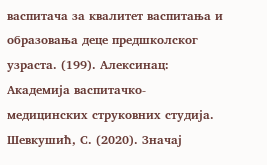васпитача за квалитет васпитања и образовања деце предшколског узраста. (199). Алексинац: Академија васпитачко-медицинских струковних студија.
Шевкушић, С. (2020). Значај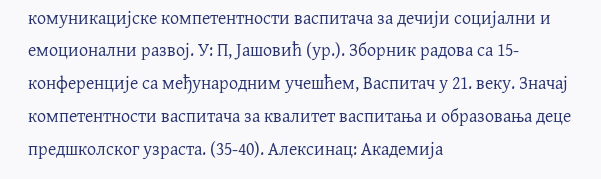комуникацијске компетентности васпитача за дечији социјални и емоционални развој. У: П, Јашовић (ур.). Зборник радова са 15-конференције са међународним учешћем, Васпитач у 21. веку. Значај компетентности васпитача за квалитет васпитања и образовања деце предшколског узраста. (35-40). Алексинац: Академија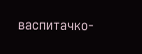васпитачко-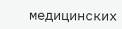медицинских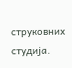струковних студија.